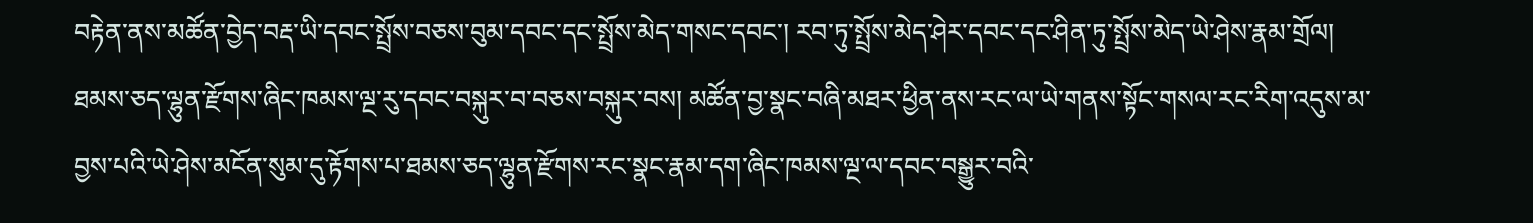བརྟེན་ནས་མཚོན་བྱེད་བརྡ་ཡི་དབང་སྤྲོས་བཅས་བུམ་དབང་དང་སྤྲོས་མེད་གསང་དབང་། རབ་ཏུ་སྤྲོས་མེད་ཤེར་དབང་དང་ཤིན་ཏུ་སྤྲོས་མེད་ཡེ་ཤེས་རྣམ་གྲོལ། ཐམས་ཅད་ལྷུན་རྫོགས་ཞིང་ཁམས་ལྔ་རུ་དབང་བསྐུར་བ་བཅས་བསྐུར་བས། མཚོན་བྱ་སྣང་བཞི་མཐར་ཕྱིན་ནས་རང་ལ་ཡེ་གནས་སྟོང་གསལ་རང་རིག་འདུས་མ་བྱས་པའི་ཡེ་ཤེས་མངོན་སུམ་དུ་རྟོགས་པ་ཐམས་ཅད་ལྷུན་རྫོགས་རང་སྣང་རྣམ་དག་ཞིང་ཁམས་ལྔ་ལ་དབང་བསྒྱུར་བའི་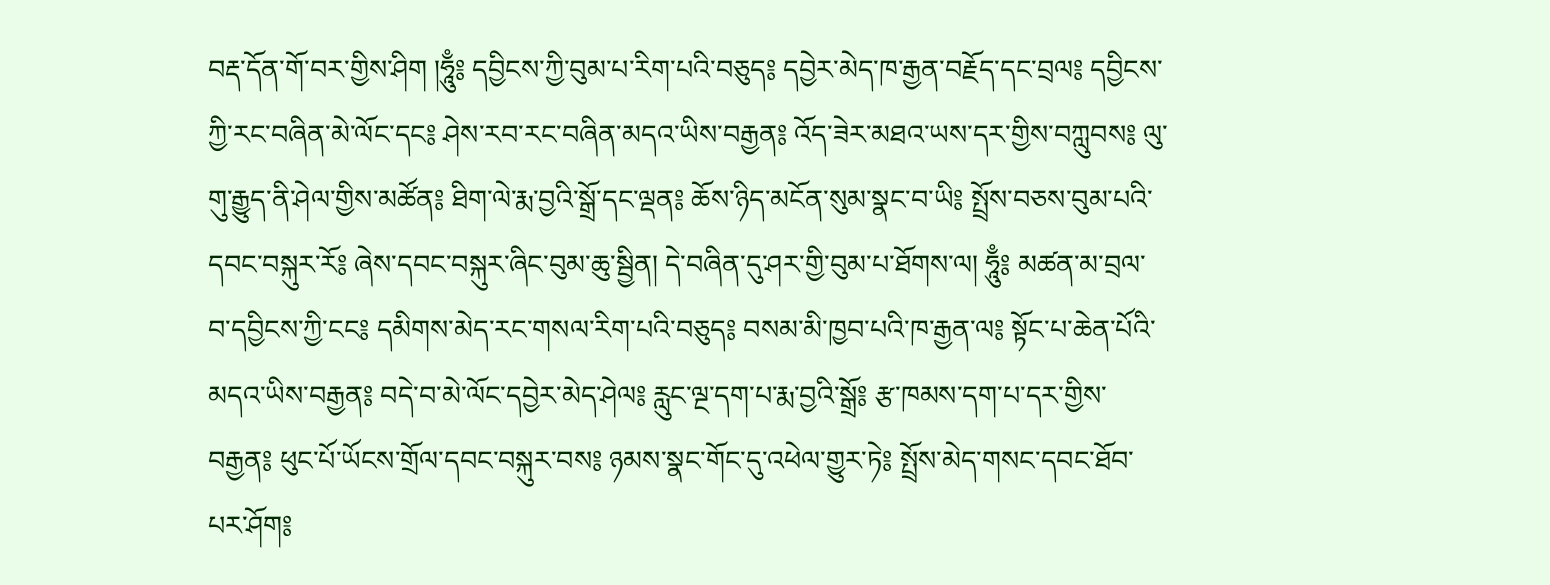བརྡ་དོན་གོ་བར་གྱིས་ཤིག །ཧཱུྃ༔ དབྱིངས་ཀྱི་བུམ་པ་རིག་པའི་བཅུད༔ དབྱེར་མེད་ཁ་རྒྱན་བརྗོད་དང་བྲལ༔ དབྱིངས་ཀྱི་རང་བཞིན་མེ་ལོང་དང༔ ཤེས་རབ་རང་བཞིན་མདའ་ཡིས་བརྒྱན༔ འོད་ཟེར་མཐའ་ཡས་དར་གྱིས་བཀླུབས༔ ལུ་གུ་རྒྱུད་ནི་ཤེལ་གྱིས་མཚོན༔ ཐིག་ལེ་རྨ་བྱའི་སྒྲོ་དང་ལྡན༔ ཆོས་ཉིད་མངོན་སུམ་སྣང་བ་ཡི༔ སྤྲོས་བཅས་བུམ་པའི་དབང་བསྐུར་རོ༔ ཞེས་དབང་བསྐུར་ཞིང་བུམ་ཆུ་སྦྱིན། དེ་བཞིན་དུ་ཤར་གྱི་བུམ་པ་ཐོགས་ལ། ཧཱུྃ༔ མཚན་མ་བྲལ་བ་དབྱིངས་ཀྱི་ངང༔ དམིགས་མེད་རང་གསལ་རིག་པའི་བཅུད༔ བསམ་མི་ཁྱབ་པའི་ཁ་རྒྱན་ལ༔ སྟོང་པ་ཆེན་པོའི་མདའ་ཡིས་བརྒྱན༔ བདེ་བ་མེ་ལོང་དབྱེར་མེད་ཤེལ༔ རླུང་ལྔ་དག་པ་རྨ་བྱའི་སྒྲོ༔ རྩ་ཁམས་དག་པ་དར་གྱིས་བརྒྱན༔ ཕུང་པོ་ཡོངས་གྲོལ་དབང་བསྐུར་བས༔ ཉམས་སྣང་གོང་དུ་འཕེལ་གྱུར་ཏེ༔ སྤྲོས་མེད་གསང་དབང་ཐོབ་པར་ཤོག༔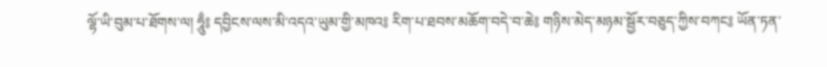ལྷོ་ཡི་བུམ་པ་ཐོགས་ལ། ཧཱུྃ༔ དབྱིངས་ལས་མི་འདའ་ཡུམ་གྱི་མཁའ༔ རིག་པ་ཐབས་མཆོག་བདེ་བ་ཆེ༔ གཉིས་མེད་མཉམ་སྦྱོར་བཅུད་ཀྱིས་བཀང༔ ཡོན་ཏན་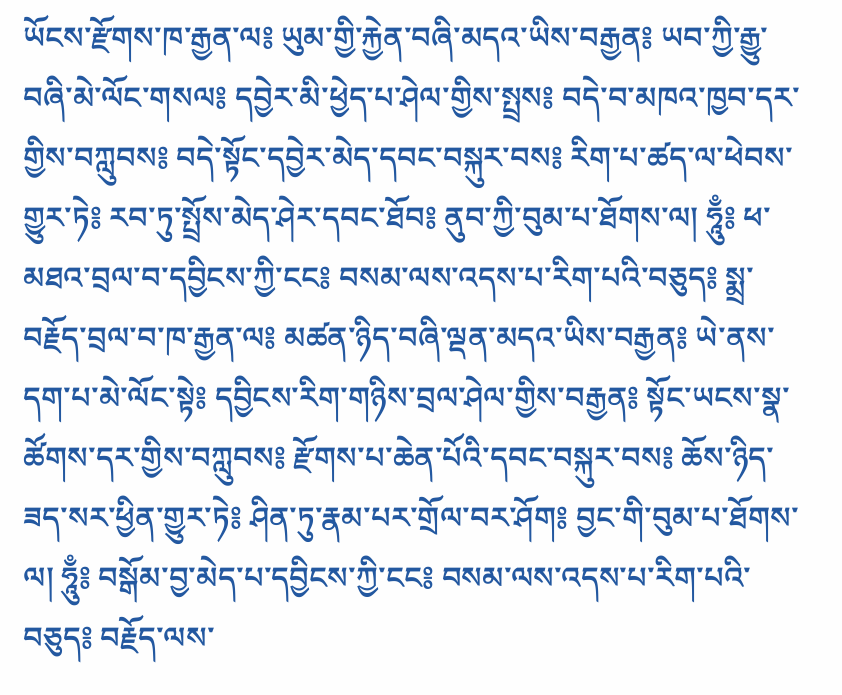ཡོངས་རྫོགས་ཁ་རྒྱན་ལ༔ ཡུམ་གྱི་རྐྱེན་བཞི་མདའ་ཡིས་བརྒྱན༔ ཡབ་ཀྱི་རྒྱུ་བཞི་མེ་ལོང་གསལ༔ དབྱེར་མི་ཕྱེད་པ་ཤེལ་གྱིས་སྤྲས༔ བདེ་བ་མཁའ་ཁྱབ་དར་གྱིས་བཀླུབས༔ བདེ་སྟོང་དབྱེར་མེད་དབང་བསྐུར་བས༔ རིག་པ་ཚད་ལ་ཕེབས་གྱུར་ཏེ༔ རབ་ཏུ་སྤྲོས་མེད་ཤེར་དབང་ཐོབ༔ ནུབ་ཀྱི་བུམ་པ་ཐོགས་ལ། ཧཱུྃ༔ ཕ་མཐའ་བྲལ་བ་དབྱིངས་ཀྱི་ངང༔ བསམ་ལས་འདས་པ་རིག་པའི་བཅུད༔ སྨྲ་བརྗོད་བྲལ་བ་ཁ་རྒྱན་ལ༔ མཚན་ཉིད་བཞི་ལྡན་མདའ་ཡིས་བརྒྱན༔ ཡེ་ནས་དག་པ་མེ་ལོང་སྟེ༔ དབྱིངས་རིག་གཉིས་བྲལ་ཤེལ་གྱིས་བརྒྱན༔ སྟོང་ཡངས་སྣ་ཚོགས་དར་གྱིས་བཀླུབས༔ རྫོགས་པ་ཆེན་པོའི་དབང་བསྐུར་བས༔ ཆོས་ཉིད་ཟད་སར་ཕྱིན་གྱུར་ཏེ༔ ཤིན་ཏུ་རྣམ་པར་གྲོལ་བར་ཤོག༔ བྱང་གི་བུམ་པ་ཐོགས་ལ། ཧཱུྃ༔ བསྒོམ་བྱ་མེད་པ་དབྱིངས་ཀྱི་ངང༔ བསམ་ལས་འདས་པ་རིག་པའི་བཅུད༔ བརྗོད་ལས་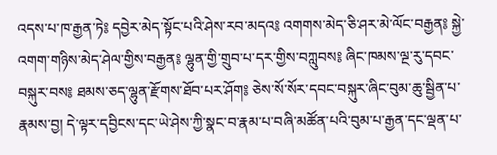འདས་པ་ཁ་རྒྱན་ཏེ༔ དབྱེར་མེད་སྟོང་པའི་ཤེས་རབ་མདའ༔ འགགས་མེད་ཅི་ཤར་མེ་ལོང་བརྒྱན༔ སྐྱེ་འགག་གཉིས་མེད་ཤེལ་གྱིས་བརྒྱན༔ ལྷུན་གྱི་གྲུབ་པ་དར་གྱིས་བཀླུབས༔ ཞིང་ཁམས་ལྔ་རུ་དབང་བསྐུར་བས༔ ཐམས་ཅད་ལྷུན་རྫོགས་ཐོབ་པར་ཤོག༔ ཅེས་སོ་སོར་དབང་བསྐུར་ཞིང་བུམ་ཆུ་སྦྱིན་པ་རྣམས་བྱ། དེ་ལྟར་དབྱིངས་དང་ཡེ་ཤེས་ཀྱི་སྣང་བ་རྣམ་པ་བཞི་མཚོན་པའི་བུམ་པ་རྒྱན་དང་ལྡན་པ་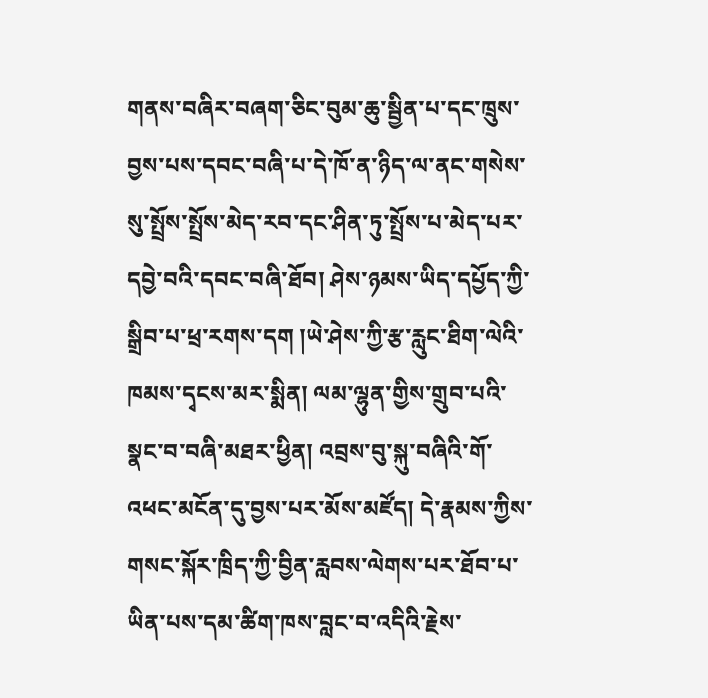གནས་བཞིར་བཞག་ཅིང་བུམ་ཆུ་སྦྱིན་པ་དང་ཁྲུས་བྱས་པས་དབང་བཞི་པ་དེ་ཁོ་ན་ཉིད་ལ་ནང་གསེས་སུ་སྤྲོས་སྤྲོས་མེད་རབ་དང་ཤིན་ཏུ་སྤྲོས་པ་མེད་པར་དབྱེ་བའི་དབང་བཞི་ཐོབ། ཤེས་ཉམས་ཡིད་དཔྱོད་ཀྱི་སྒྲིབ་པ་ཕྲ་རགས་དག །ཡེ་ཤེས་ཀྱི་རྩ་རླུང་ཐིག་ལེའི་ཁམས་དྭངས་མར་སྨིན། ལམ་ལྷུན་གྱིས་གྲུབ་པའི་སྣང་བ་བཞི་མཐར་ཕྱིན། འབྲས་བུ་སྐུ་བཞིའི་གོ་འཕང་མངོན་དུ་བྱས་པར་མོས་མཛོད། དེ་རྣམས་ཀྱིས་གསང་སྐོར་ཁྲིད་ཀྱི་བྱིན་རླབས་ལེགས་པར་ཐོབ་པ་ཡིན་པས་དམ་ཚིག་ཁས་བླང་བ་འདིའི་རྗེས་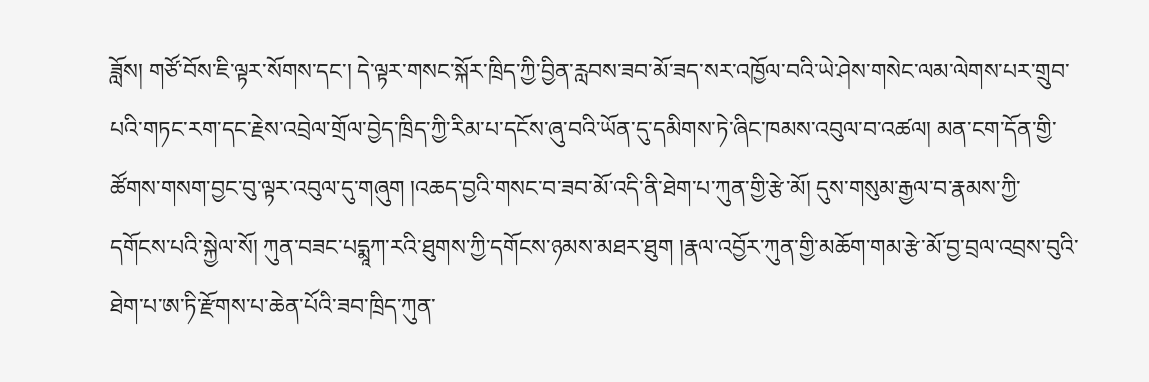ཟློས། གཙོ་བོས་ཇི་ལྟར་སོགས་དང་། དེ་ལྟར་གསང་སྐོར་ཁྲིད་ཀྱི་བྱིན་རླབས་ཟབ་མོ་ཟད་སར་འཁྱོལ་བའི་ཡེ་ཤེས་གསེང་ལམ་ལེགས་པར་གྲུབ་པའི་གཏང་རག་དང་རྗེས་འབྲེལ་གྲོལ་བྱེད་ཁྲིད་ཀྱི་རིམ་པ་དངོས་ཞུ་བའི་ཡོན་དུ་དམིགས་ཏེ་ཞིང་ཁམས་འབུལ་བ་འཚལ། མན་ངག་དོན་གྱི་ཚོགས་གསག་བྱང་བུ་ལྟར་འབུལ་དུ་གཞུག །འཆད་བྱའི་གསང་བ་ཟབ་མོ་འདི་ནི་ཐེག་པ་ཀུན་གྱི་རྩེ་མོ། དུས་གསུམ་རྒྱལ་བ་རྣམས་ཀྱི་དགོངས་པའི་སྐྱེལ་སོ། ཀུན་བཟང་པདྨཱཀ་རའི་ཐུགས་ཀྱི་དགོངས་ཉམས་མཐར་ཐུག །རྣལ་འབྱོར་ཀུན་གྱི་མཆོག་གམ་རྩེ་མོ་བྱ་བྲལ་འབྲས་བུའི་ཐེག་པ་ཨ་ཏི་རྫོགས་པ་ཆེན་པོའི་ཟབ་ཁྲིད་ཀུན་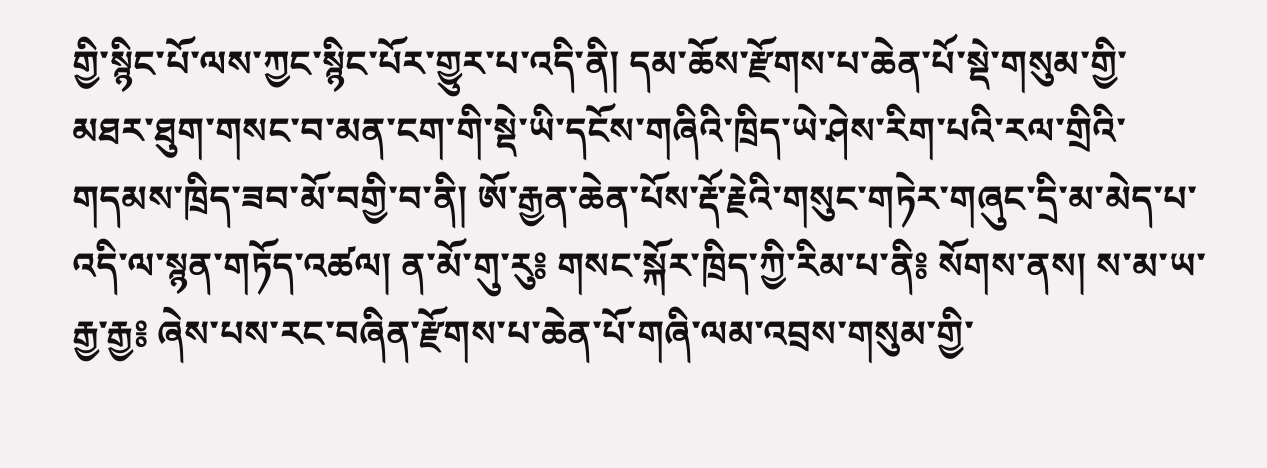གྱི་སྙིང་པོ་ལས་ཀྱང་སྙིང་པོར་གྱུར་པ་འདི་ནི། དམ་ཆོས་རྫོགས་པ་ཆེན་པོ་སྡེ་གསུམ་གྱི་མཐར་ཐུག་གསང་བ་མན་ངག་གི་སྡེ་ཡི་དངོས་གཞིའི་ཁྲིད་ཡེ་ཤེས་རིག་པའི་རལ་གྲིའི་གདམས་ཁྲིད་ཟབ་མོ་བགྱི་བ་ནི། ཨོ་རྒྱན་ཆེན་པོས་རྡོ་རྗེའི་གསུང་གཏེར་གཞུང་དྲི་མ་མེད་པ་འདི་ལ་སྙན་གཏོད་འཚལ། ན་མོ་གུ་རུ༔ གསང་སྐོར་ཁྲིད་ཀྱི་རིམ་པ་ནི༔ སོགས་ནས། ས་མ་ཡ་རྒྱ་རྒྱ༔ ཞེས་པས་རང་བཞིན་རྫོགས་པ་ཆེན་པོ་གཞི་ལམ་འབྲས་གསུམ་གྱི་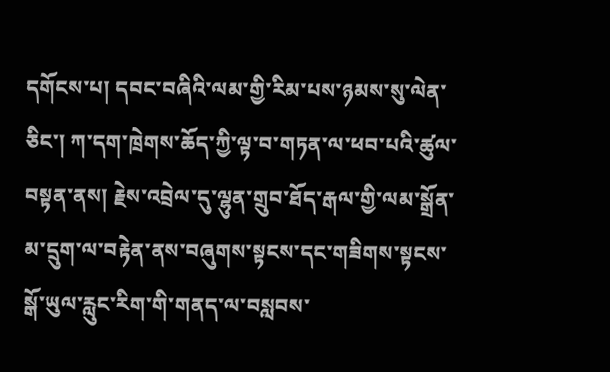དགོངས་པ། དབང་བཞིའི་ལམ་གྱི་རིམ་པས་ཉམས་སུ་ལེན་ཅིང་། ཀ་དག་ཁྲེགས་ཆོད་ཀྱི་ལྟ་བ་གཏན་ལ་ཕབ་པའི་ཚུལ་བསྟན་ནས། རྗེས་འབྲེལ་དུ་ལྷུན་གྲུབ་ཐོད་རྒལ་གྱི་ལམ་སྒྲོན་མ་དྲུག་ལ་བརྟེན་ནས་བཞུགས་སྟངས་དང་གཟིགས་སྟངས་སྒོ་ཡུལ་རླུང་རིག་གི་གནད་ལ་བསླབས་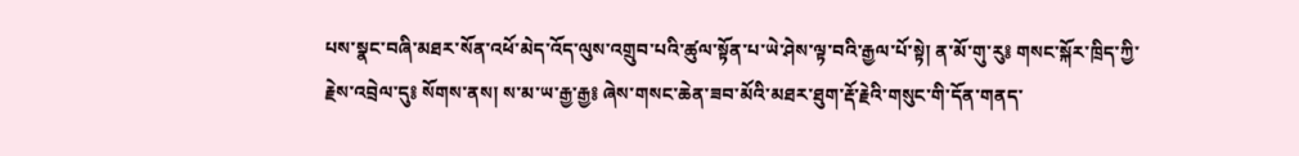པས་སྣང་བཞི་མཐར་སོན་འཕོ་མེད་འོད་ལུས་འགྲུབ་པའི་ཚུལ་སྟོན་པ་ཡེ་ཤེས་ལྟ་བའི་རྒྱལ་པོ་སྟེ། ན་མོ་གུ་རུ༔ གསང་སྐོར་ཁྲིད་ཀྱི་རྗེས་འབྲེལ་དུ༔ སོགས་ནས། ས་མ་ཡ་རྒྱ་རྒྱ༔ ཞེས་གསང་ཆེན་ཟབ་མོའི་མཐར་ཐུག་རྡོ་རྗེའི་གསུང་གི་དོན་གནད་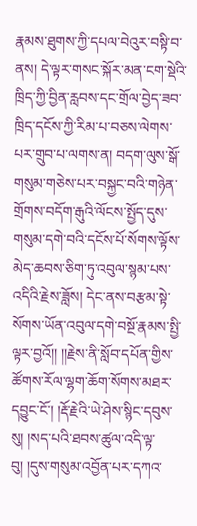རྣམས་ཐུགས་ཀྱི་དཔལ་བེའུར་བསྟི་བ་ནས། དེ་ལྟར་གསང་སྐོར་མན་ངག་སྡེའི་ཁྲིད་ཀྱི་བྱིན་རླབས་དང་གྲོལ་བྱེད་ཟབ་ཁྲིད་དངོས་ཀྱི་རིམ་པ་བཅས་ལེགས་པར་གྲུབ་པ་ལགས་ན། བདག་ལུས་སྒོ་གསུམ་གཅེས་པར་བསྐྱང་བའི་གཉེན་གྲོགས་བདོག་རྒུའི་ལོངས་སྤྱོད་དུས་གསུམ་དགེ་བའི་དངོས་པོ་སོགས་ལྟོས་མེད་ཆབས་ཅིག་ཏུ་འབུལ་སྙམ་པས་འདིའི་རྗེས་ཟློས། དེང་ནས་བརྩམ་སྟེ་སོགས་ཡོན་འབུལ་དགེ་བསྔོ་རྣམས་སྤྱི་ལྟར་བྱའོ།། །།རྗེས་ནི་སློབ་དཔོན་གྱིས་ཚོགས་རོལ་ལྷག་ཆོག་སོགས་མཐར་དབྱུང་ངོ་། །རྡོ་རྗེའི་ཡེ་ཤེས་སྙིང་དབུས་སུ། །སད་པའི་ཐབས་ཚུལ་འདི་ལྟ་བུ། །དུས་གསུམ་འབྱོན་པར་དཀའ་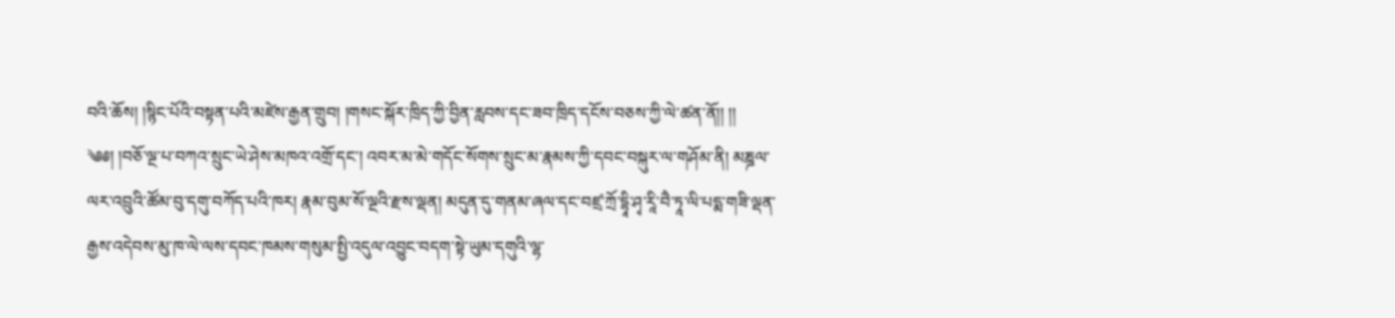བའི་ཆོས། །སྙིང་པོའི་བསྟན་པའི་མཛེས་རྒྱན་གྲུབ། །གསང་སྐོར་ཁྲིད་ཀྱི་བྱིན་རླབས་དང་ཟབ་ཁྲིད་དངོས་བཅས་ཀྱི་ལེ་ཚན་ནོ།། །། ༄༅། །བཅོ་ལྔ་པ་བཀའ་སྲུང་ཡེ་ཤེས་མཁའ་འགྲོ་དང་། འབར་མ་མེ་གདོང་སོགས་སྲུང་མ་རྣམས་ཀྱི་དབང་བསྐུར་ལ་གཤོམ་ནི། མཎྜལ་ལར་འབྲུའི་ཚོམ་བུ་དགུ་བཀོད་པའི་ཁར། རྣམ་བུམ་སོ་ལྔའི་རྫས་ལྡན། མདུན་དུ་གནམ་ཞལ་དང་བཛྲ་ཀྲོ་དྷཱི་ཤྭ་རཱི་བཻ་ཏཱ་ལི་པདྨ་གཟི་ལྡན་རྒྱས་འདེབས་མུ་ཁ་ལེ་ལས་དབང་ཁམས་གསུམ་སྤྱི་འདུལ་འབྱུང་བདག་སྟེ་ཡུམ་དགུའི་ལྷ་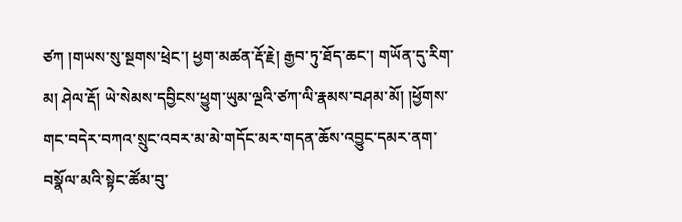ཙཀ །གཡས་སུ་སྔགས་ཕྲེང་། ཕྱག་མཚན་རྡོ་རྗེ། རྒྱབ་ཏུ་ཐོད་ཆང་། གཡོན་དུ་རིག་མ། ཤེལ་རྡོ། ཡེ་སེམས་དབྱིངས་ཕྱུག་ཡུམ་ལྔའི་ཙཀ་ལི་རྣམས་བཤམ་མོ། །ཕྱོགས་གང་བདེར་བཀའ་སྲུང་འབར་མ་མེ་གདོང་མར་གདན་ཆོས་འབྱུང་དམར་ནག་བསྣོལ་མའི་སྟེང་ཚོམ་བུ་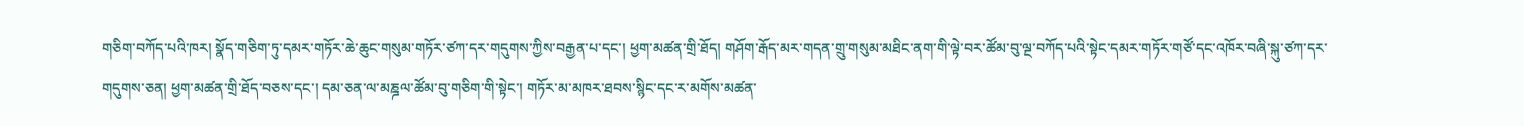གཅིག་བཀོད་པའི་ཁར། སྣོད་གཅིག་ཏུ་དམར་གཏོར་ཆེ་ཆུང་གསུམ་གཏོར་ཙཀ་དར་གདུགས་ཀྱིས་བརྒྱན་པ་དང་། ཕྱག་མཚན་གྲི་ཐོད། གཤོག་རྒོད་མར་གདན་གྲུ་གསུམ་མཐིང་ནག་གི་ལྟེ་བར་ཚོམ་བུ་ལྔ་བཀོད་པའི་སྟེང་དམར་གཏོར་གཙོ་དང་འཁོར་བཞི་སྐུ་ཙཀ་དར་གདུགས་ཅན། ཕྱག་མཚན་གྲི་ཐོད་བཅས་དང་། དམ་ཅན་ལ་མཎྜལ་ཚོམ་བུ་གཅིག་གི་སྟེང་། གཏོར་མ་མཁར་ཐབས་སྙིང་དང་ར་མགོས་མཚན་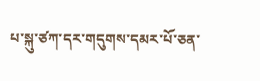པ་སྐུ་ཙཀ་དར་གདུགས་དམར་པོ་ཅན་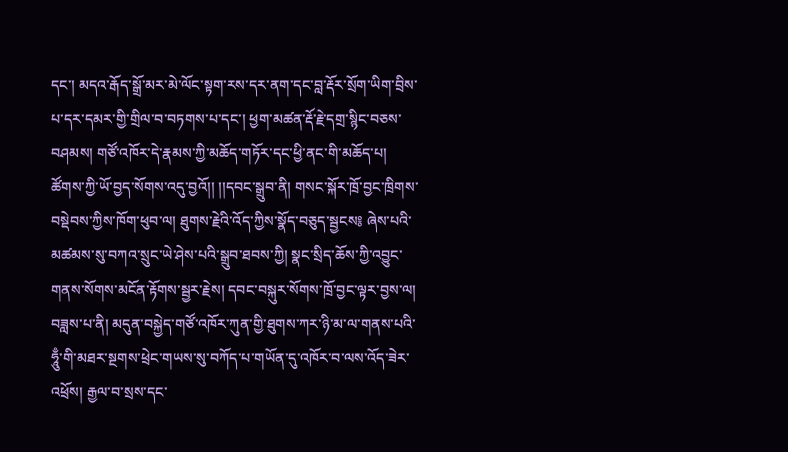དང་། མདའ་རྒོད་སྒྲོ་མར་མེ་ལོང་སྟག་རས་དར་ནག་དང་བླ་རྡོར་སྲོག་ཡིག་བྲིས་པ་དར་དམར་གྱི་གྲིལ་བ་བཏགས་པ་དང་། ཕྱག་མཚན་རྡོ་རྗེ་དགྲ་སྙིང་བཅས་བཤམས། གཙོ་འཁོར་དེ་རྣམས་ཀྱི་མཆོད་གཏོར་དང་ཕྱི་ནང་གི་མཆོད་པ། ཚོགས་ཀྱི་ཡོ་བྱད་སོགས་འདུ་བྱའོ།། །།དབང་སྒྲུབ་ནི། གསང་སྐོར་ཁྲོ་བྱང་ཁྲིགས་བསྡེབས་ཀྱིས་ཁོག་ཕུབ་ལ། ཐུགས་རྗེའི་འོད་ཀྱིས་སྣོད་བཅུད་སྦྱངས༔ ཞེས་པའི་མཚམས་སུ་བཀའ་སྲུང་ཡེ་ཤེས་པའི་སྒྲུབ་ཐབས་ཀྱི། སྣང་སྲིད་ཆོས་ཀྱི་འབྱུང་གནས་སོགས་མངོན་རྟོགས་སྦྱར་རྗེས། དབང་བསྐུར་སོགས་ཁྲོ་བྱང་ལྟར་བྱས་ལ། བཟླས་པ་ནི། མདུན་བསྐྱེད་གཙོ་འཁོར་ཀུན་གྱི་ཐུགས་ཀར་ཉི་མ་ལ་གནས་པའི་ཧཱུྃ་གི་མཐར་སྔགས་ཕྲེང་གཡས་སུ་བཀོད་པ་གཡོན་དུ་འཁོར་བ་ལས་འོད་ཟེར་འཕྲོས། རྒྱལ་བ་སྲས་དང་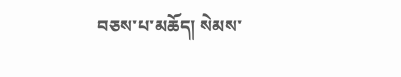བཅས་པ་མཆོད། སེམས་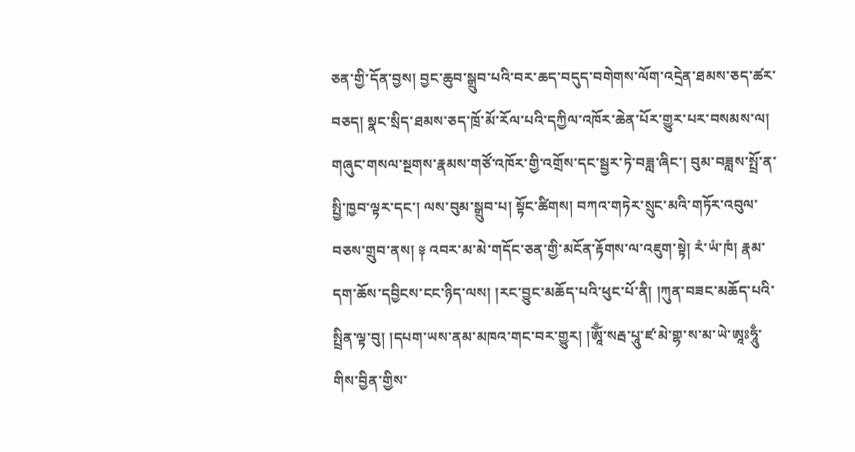ཅན་གྱི་དོན་བྱས། བྱང་ཆུབ་སྒྲུབ་པའི་བར་ཆད་བདུད་བགེགས་ལོག་འདྲེན་ཐམས་ཅད་ཚར་བཅད། སྣང་སྲིད་ཐམས་ཅད་ཁྲོ་མོ་རོལ་པའི་དཀྱིལ་འཁོར་ཆེན་པོར་གྱུར་པར་བསམས་ལ། གཞུང་གསལ་སྔགས་རྣམས་གཙོ་འཁོར་གྱི་འགྲོས་དང་སྦྱར་ཏེ་བཟླ་ཞིང་། བུམ་བཟླས་སྤྲོ་ན་སྤྱི་ཁྱབ་ལྟར་དང་། ལས་བུམ་སྒྲུབ་པ། སྟོང་ཚིགས། བཀའ་གཏེར་སྲུང་མའི་གཏོར་འབུལ་བཅས་གྲུབ་ནས། ༈ འབར་མ་མེ་གདོང་ཅན་གྱི་མངོན་རྟོགས་ལ་འཇུག་སྟེ། རཾ་ཡཾ་ཁཾ། རྣམ་དག་ཆོས་དབྱིངས་ངང་ཉིད་ལས། །རང་བྱུང་མཆོད་པའི་ཕུང་པོ་ནི། །ཀུན་བཟང་མཆོད་པའི་སྤྲིན་ལྟ་བུ། །དཔག་ཡས་ནམ་མཁའ་གང་བར་གྱུར། །ཨཱོྃ་སརྦ་པཱུ་ཛ་མེ་གྷ་ས་མ་ཡེ་ཨཱཿཧཱུྃ་གིས་བྱིན་གྱིས་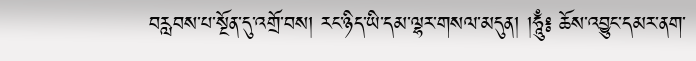བརླབས་པ་སྔོན་དུ་འགྲོ་བས། རང་ཉིད་ཡི་དམ་ལྷར་གསལ་མདུན། །ཧཱུྃ༔ ཆོས་འབྱུང་དམར་ནག་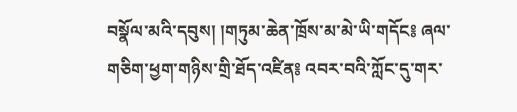བསྣོལ་མའི་དབུས། །གཏུམ་ཆེན་ཁྲོས་མ་མེ་ཡི་གདོང༔ ཞལ་གཅིག་ཕྱག་གཉིས་གྲི་ཐོད་འཛིན༔ འབར་བའི་ཀློང་དུ་གར་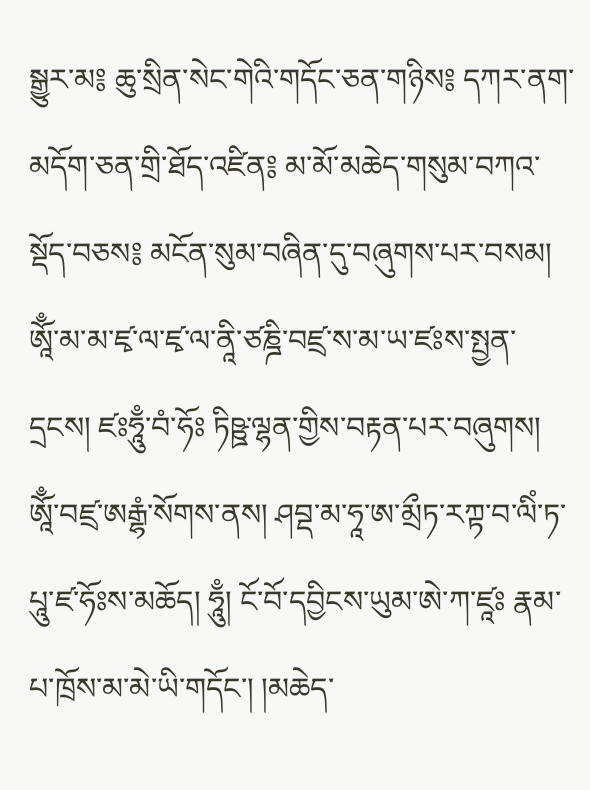སྒྱུར་མ༔ ཆུ་སྲིན་སེང་གེའི་གདོང་ཅན་གཉིས༔ དཀར་ནག་མདོག་ཅན་གྲི་ཐོད་འཛིན༔ མ་མོ་མཆེད་གསུམ་བཀའ་སྡོད་བཅས༔ མངོན་སུམ་བཞིན་དུ་བཞུགས་པར་བསམ། ཨཱོྃ་མ་མ་ཛྭ་ལ་ཛྭ་ལ་ནཱི་ཙཎྜི་བཛྲ་ས་མ་ཡ་ཛཿས་སྤྱན་དྲངས། ཛཿཧཱུྃ་བཾ་ཧོཿ ཏིཥྛ་ལྷན་གྱིས་བརྟན་པར་བཞུགས། ཨཱོྃ་བཛྲ་ཨརྒྷཾ་སོགས་ནས། ཤབྡ་མ་ཧཱ་ཨ་མྲྀཏ་རཀྟ་བ་ལིཾ་ཏ་པཱུ་ཛ་ཧོཿས་མཆོད། ཧཱུྃ། ངོ་བོ་དབྱིངས་ཡུམ་ཨེ་ཀ་ཛཱཿ རྣམ་པ་ཁྲོས་མ་མེ་ཡི་གདོང་། །མཆེད་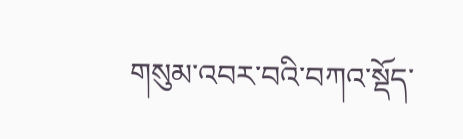གསུམ་འབར་བའི་བཀའ་སྡོད་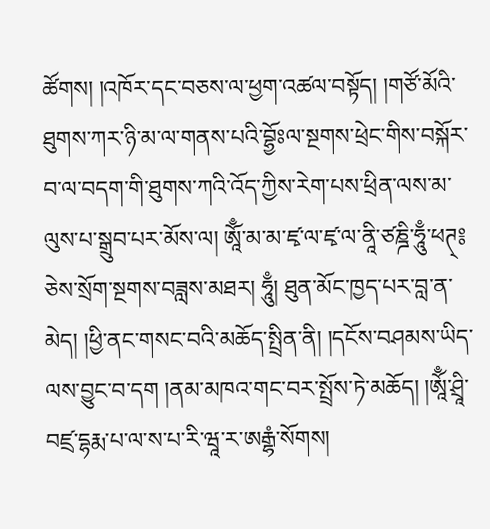ཚོགས། །འཁོར་དང་བཅས་ལ་ཕྱག་འཚལ་བསྟོད། །གཙོ་མོའི་ཐུགས་ཀར་ཉི་མ་ལ་གནས་པའི་བྷྱོཿལ་སྔགས་ཕྲེང་གིས་བསྐོར་བ་ལ་བདག་གི་ཐུགས་ཀའི་འོད་ཀྱིས་རེག་པས་ཕྲིན་ལས་མ་ལུས་པ་སྒྲུབ་པར་མོས་ལ། ཨཱོྃ་མ་མ་ཛྭ་ལ་ཛྭ་ལ་ནཱི་ཙཎྜི་ཧཱུྃ་ཕཊ྄༔ ཅེས་སྲོག་སྔགས་བཟླས་མཐར། ཧཱུྃ། ཐུན་མོང་ཁྱད་པར་བླ་ན་མེད། །ཕྱི་ནང་གསང་བའི་མཆོད་སྤྲིན་ནི། །དངོས་བཤམས་ཡིད་ལས་བྱུང་བ་དག །ནམ་མཁའ་གང་བར་སྤྲོས་ཏེ་མཆོད། །ཨཱོྃ་ཤྲཱི་བཛྲ་དྷརྨ་པ་ལ་ས་པ་རི་ཝཱ་ར་ཨརྒྷཾ་སོགས།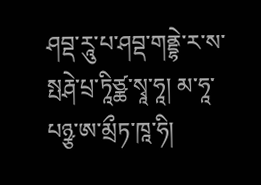ཤབྡ་རཱུ་པ་ཤབྡ་གནྡྷེ་ར་ས་སྤརྴེ་པྲ་ཏཱིཙྪ་སྭཱ་ཧཱ། མ་ཧཱ་པཉྩ་ཨ་མྲྀཏ་ཁཱ་ཧི།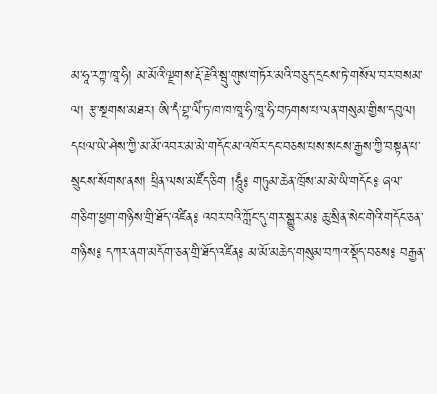མ་ཧཱ་རཀྟ་ཁཱ་ཧི། མ་མོའི་ལྗགས་རྡོ་རྗེའི་སྦུ་གུས་གཏོར་མའི་བཅུད་དྲངས་ཏེ་གསོལ་བར་བསམ་ལ། རྩ་སྔགས་མཐར། ཨི་དཾ་བྷ་ལིཾ་ཏ་ཁ་ཁ་ཁཱ་ཧི་ཁཱ་ཧི་བཏགས་པ་ལན་གསུམ་གྱིས་དབུལ། དཔལ་ཡེ་ཤེས་ཀྱི་མ་མོ་འབར་མ་མེ་གདོང་མ་འཁོར་དང་བཅས་པས་སངས་རྒྱས་ཀྱི་བསྟན་པ་སྲུངས་སོགས་ནས། ཕྲིན་ལས་མཛོད་ཅིག །ཧཱུྃ༔ གཏུམ་ཆེན་ཁྲོས་མ་མེ་ཡི་གདོང༔ ཞལ་གཅིག་ཕྱག་གཉིས་གྲི་ཐོད་འཛིན༔ འབར་བའི་ཀློང་དུ་གར་སྒྱུར་མ༔ ཆུ་སྲིན་སེང་གེའི་གདོང་ཅན་གཉིས༔ དཀར་ནག་མདོག་ཅན་གྲི་ཐོད་འཛིན༔ མ་མོ་མཆེད་གསུམ་བཀའ་སྡོད་བཅས༔ བརྒྱན་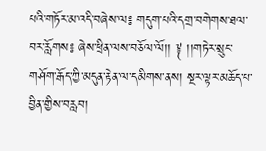པའི་གཏོར་མ་འདི་བཞེས་ལ༔ གདུག་པའི་དགྲ་བགེགས་ཐལ་བར་རློགས༔ ཞེས་ཕྲིན་ལས་བཅོལ་ལོ།། ༈ །།གཏེར་སྲུང་གཤོག་རྒོད་ཀྱི་མདུན་རྟེན་ལ་དམིགས་ནས། སྔར་ལྟར་མཆོད་པ་བྱིན་གྱིས་བརླབ།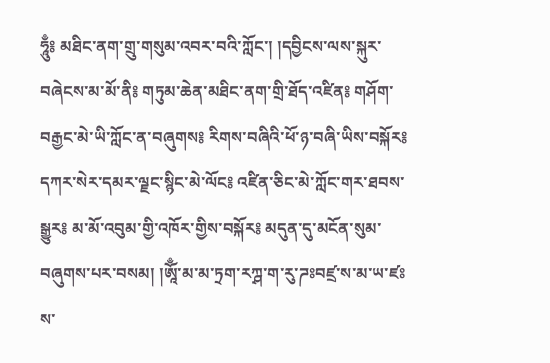ཧཱུྃ༔ མཐིང་ནག་གྲུ་གསུམ་འབར་བའི་ཀློང་། །དབྱིངས་ལས་སྐུར་བཞེངས་མ་མོ་ནི༔ གཏུམ་ཆེན་མཐིང་ནག་གྲི་ཐོད་འཛིན༔ གཤོག་བརྒྱང་མེ་ཡི་ཀློང་ན་བཞུགས༔ རིགས་བཞིའི་ཕོ་ཉ་བཞི་ཡིས་བསྐོར༔ དཀར་སེར་དམར་ལྗང་སྙིང་མེ་ལོང༔ འཛིན་ཅིང་མེ་ཀློང་གར་ཐབས་སྒྱུར༔ མ་མོ་འབུམ་གྱི་འཁོར་གྱིས་བསྐོར༔ མདུན་དུ་མངོན་སུམ་བཞུགས་པར་བསམ། །ཨཱོྃ་མ་མ་ཏྲག་རཀྴ་ག་རུ་ཌཿབཛྲ་ས་མ་ཡ་ཛཿས་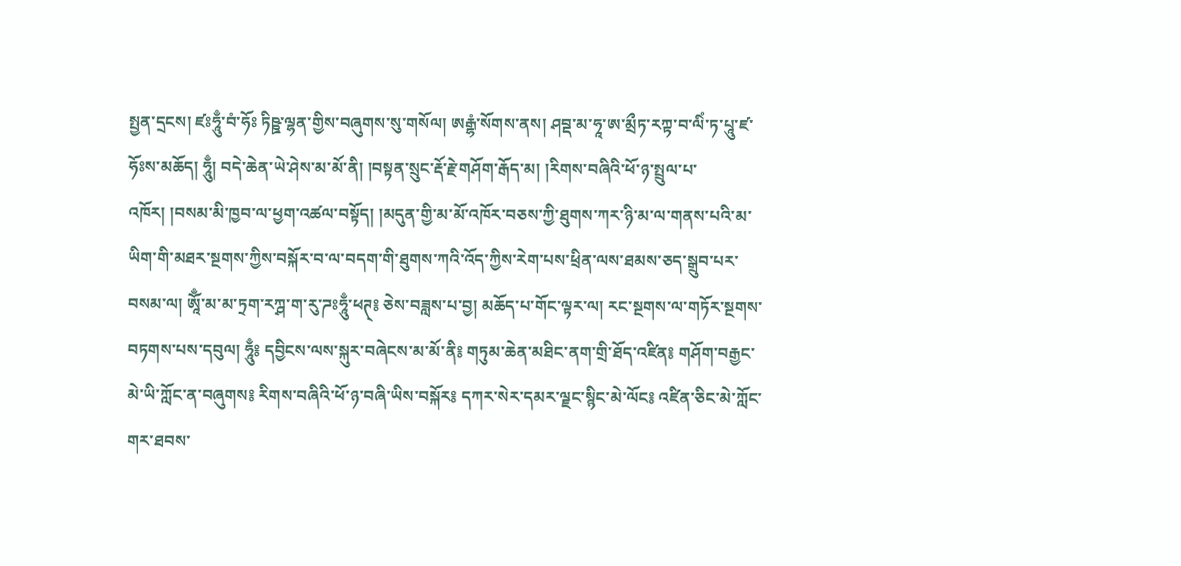སྤྱན་དྲངས། ཛཿཧཱུྃ་བཾ་ཧོཿ ཏིཥྛ་ལྷན་གྱིས་བཞུགས་སུ་གསོལ། ཨརྒྷཾ་སོགས་ནས། ཤབྡ་མ་ཧཱ་ཨ་མྲྀཏ་རཀྟ་བ་ལིཾ་ཏ་པཱུ་ཛ་ཧོཿས་མཆོད། ཧཱུྃ། བདེ་ཆེན་ཡེ་ཤེས་མ་མོ་ནི། །བསྟན་སྲུང་རྡོ་རྗེ་གཤོག་རྒོད་མ། །རིགས་བཞིའི་ཕོ་ཉ་སྤྲུལ་པ་འཁོར། །བསམ་མི་ཁྱབ་ལ་ཕྱག་འཚལ་བསྟོད། །མདུན་གྱི་མ་མོ་འཁོར་བཅས་ཀྱི་ཐུགས་ཀར་ཉི་མ་ལ་གནས་པའི་མ་ཡིག་གི་མཐར་སྔགས་ཀྱིས་བསྐོར་བ་ལ་བདག་གི་ཐུགས་ཀའི་འོད་ཀྱིས་རེག་པས་ཕྲིན་ལས་ཐམས་ཅད་སྒྲུབ་པར་བསམ་ལ། ཨཱོྃ་མ་མ་ཏྲག་རཀྴ་ག་རུ་ཌཿཧཱུྃ་ཕཊ྄༔ ཅེས་བཟླས་པ་བྱ། མཆོད་པ་གོང་ལྟར་ལ། རང་སྔགས་ལ་གཏོར་སྔགས་བཏགས་པས་དབུལ། ཧཱུྃ༔ དབྱིངས་ལས་སྐུར་བཞེངས་མ་མོ་ནི༔ གཏུམ་ཆེན་མཐིང་ནག་གྲི་ཐོད་འཛིན༔ གཤོག་བརྒྱང་མེ་ཡི་ཀློང་ན་བཞུགས༔ རིགས་བཞིའི་ཕོ་ཉ་བཞི་ཡིས་བསྐོར༔ དཀར་སེར་དམར་ལྗང་སྙིང་མེ་ལོང༔ འཛིན་ཅིང་མེ་ཀློང་གར་ཐབས་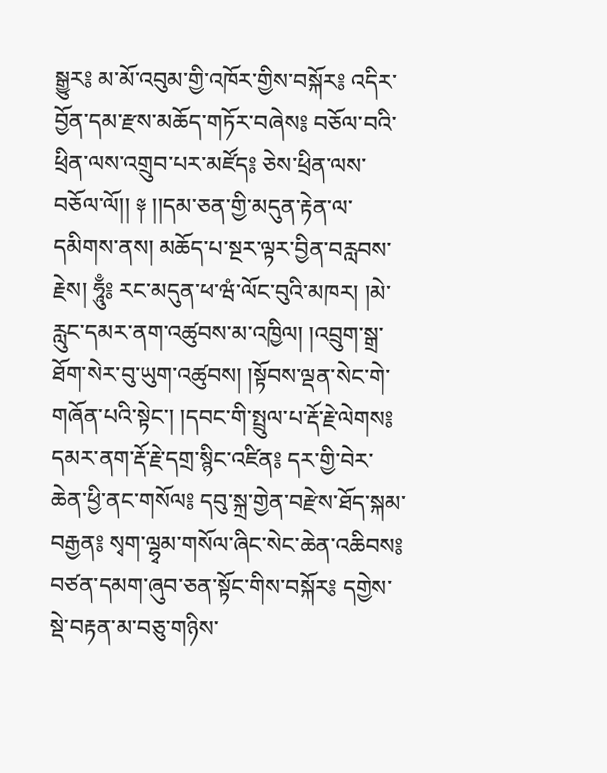སྒྱུར༔ མ་མོ་འབུམ་གྱི་འཁོར་གྱིས་བསྐོར༔ འདིར་བྱོན་དམ་རྫས་མཆོད་གཏོར་བཞེས༔ བཅོལ་བའི་ཕྲིན་ལས་འགྲུབ་པར་མཛོད༔ ཅེས་ཕྲིན་ལས་བཅོལ་ལོ།། ༈ །།དམ་ཅན་གྱི་མདུན་རྟེན་ལ་དམིགས་ནས། མཆོད་པ་སྔར་ལྟར་བྱིན་བརླབས་རྗེས། ཧཱུྃ༔ རང་མདུན་ཕ་ཝཾ་ལོང་བུའི་མཁར། །མེ་རླུང་དམར་ནག་འཚུབས་མ་འཁྱིལ། །འབྲུག་སྒྲ་ཐོག་སེར་བུ་ཡུག་འཚུབས། །སྟོབས་ལྡན་སེང་གེ་གཞོན་པའི་སྟེང་། །དབང་གི་སྤྲུལ་པ་རྡོ་རྗེ་ལེགས༔ དམར་ནག་རྡོ་རྗེ་དགྲ་སྙིང་འཛིན༔ དར་གྱི་བེར་ཆེན་ཕྱི་ནང་གསོལ༔ དབུ་སྐྲ་གྱེན་བརྫེས་ཐོད་སྐམ་བརྒྱན༔ སྭག་ལྷྭམ་གསོལ་ཞིང་སེང་ཆེན་འཆིབས༔ བཙན་དམག་ཞུབ་ཅན་སྟོང་གིས་བསྐོར༔ དགྱེས་སྡེ་བརྟན་མ་བཅུ་གཉིས་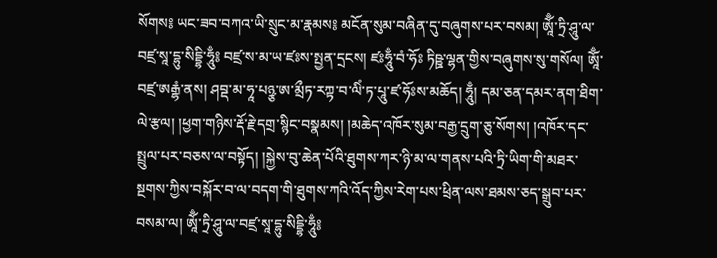སོགས༔ ཡང་ཟབ་བཀའ་ཡི་སྲུང་མ་རྣམས༔ མངོན་སུམ་བཞིན་དུ་བཞུགས་པར་བསམ། ཨཱོྃ་ཏྲི་ཤཱུ་ལ་བཛྲ་སཱ་དྷུ་སིདྡྷི་ཧཱུྃ༔ བཛྲ་ས་མ་ཡ་ཛཿས་སྤྱན་དྲངས། ཛཿཧཱུྃ་བཾ་ཧོཿ ཏིཥྛ་ལྷན་གྱིས་བཞུགས་སུ་གསོལ། ཨཱོྃ་བཛྲ་ཨརྒྷཾ་ནས། ཤབྡ་མ་ཧཱ་པཉྩ་ཨ་མྲྀཏ་རཀྟ་བ་ལིཾ་ཏ་པཱུ་ཛ་ཧོཿས་མཆོད། ཧཱུྃ། དམ་ཅན་དམར་ནག་ཐིག་ལེ་རྩལ། །ཕྱག་གཉིས་རྡོ་རྗེ་དགྲ་སྙིང་བསྣམས། །མཆེད་འཁོར་སུམ་བརྒྱ་དྲུག་ཅུ་སོགས། །འཁོར་དང་སྤྲུལ་པར་བཅས་ལ་བསྟོད། །སྐྱེས་བུ་ཆེན་པོའི་ཐུགས་ཀར་ཉི་མ་ལ་གནས་པའི་ཏྲི་ཡིག་གི་མཐར་སྔགས་ཀྱིས་བསྐོར་བ་ལ་བདག་གི་ཐུགས་ཀའི་འོད་ཀྱིས་རེག་པས་ཕྲིན་ལས་ཐམས་ཅད་སྒྲུབ་པར་བསམ་ལ། ཨཱོྃ་ཏྲི་ཤཱུ་ལ་བཛྲ་སཱ་དྷུ་སིདྡྷི་ཧཱུྃ༔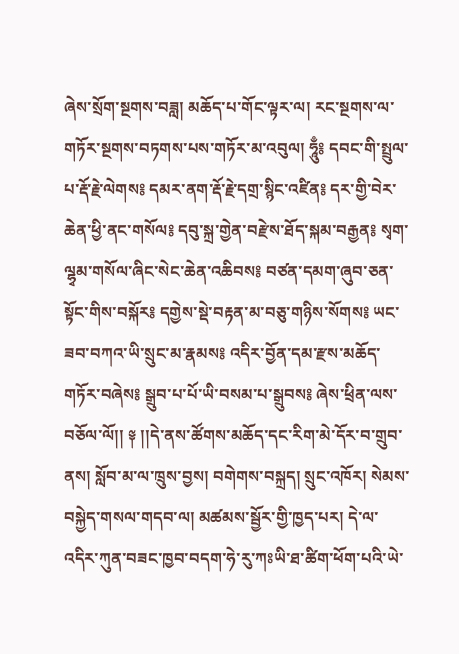ཞེས་སྲོག་སྔགས་བཟླ། མཆོད་པ་གོང་ལྟར་ལ། རང་སྔགས་ལ་གཏོར་སྔགས་བཏགས་པས་གཏོར་མ་འབུལ། ཧཱུྃ༔ དབང་གི་སྤྲུལ་པ་རྡོ་རྗེ་ལེགས༔ དམར་ནག་རྡོ་རྗེ་དགྲ་སྙིང་འཛིན༔ དར་གྱི་བེར་ཆེན་ཕྱི་ནང་གསོལ༔ དབུ་སྐྲ་གྱེན་བརྫེས་ཐོད་སྐམ་བརྒྱན༔ སྭག་ལྷྭམ་གསོལ་ཞིང་སེང་ཆེན་འཆིབས༔ བཙན་དམག་ཞུབ་ཅན་སྟོང་གིས་བསྐོར༔ དགྱེས་སྡེ་བརྟན་མ་བཅུ་གཉིས་སོགས༔ ཡང་ཟབ་བཀའ་ཡི་སྲུང་མ་རྣམས༔ འདིར་བྱོན་དམ་རྫས་མཆོད་གཏོར་བཞེས༔ སྒྲུབ་པ་པོ་ཡི་བསམ་པ་སྒྲུབས༔ ཞེས་ཕྲིན་ལས་བཅོལ་ལོ།། ༈ །།དེ་ནས་ཚོགས་མཆོད་དང་རིག་མེ་དོར་བ་གྲུབ་ནས། སློབ་མ་ལ་ཁྲུས་བྱས། བགེགས་བསྐྲད། སྲུང་འཁོར། སེམས་བསྐྱེད་གསལ་གདབ་ལ། མཚམས་སྦྱོར་གྱི་ཁྱད་པར། དེ་ལ་འདིར་ཀུན་བཟང་ཁྱབ་བདག་ཧེ་རུ་ཀཿཡི་ཐ་ཚིག་ཕོག་པའི་ཡེ་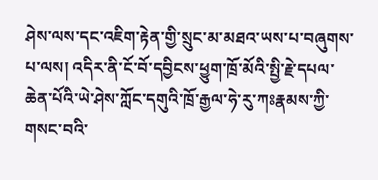ཤེས་ལས་དང་འཇིག་རྟེན་གྱི་སྲུང་མ་མཐའ་ཡས་པ་བཞུགས་པ་ལས། འདིར་ནི་ངོ་བོ་དབྱིངས་ཕྱུག་ཁྲོ་མོའི་སྤྱི་རྗེ་དཔལ་ཆེན་པོའི་ཡེ་ཤེས་ཀློང་དགུའི་ཁྲོ་རྒྱལ་ཧེ་རུ་ཀཿརྣམས་ཀྱི་གསང་བའི་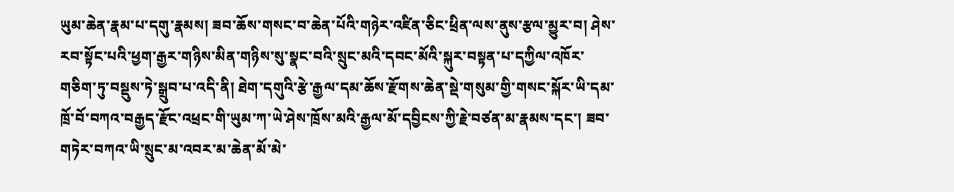ཡུམ་ཆེན་རྣམ་པ་དགུ་རྣམས། ཟབ་ཆོས་གསང་བ་ཆེན་པོའི་གཉེར་འཛིན་ཅིང་ཕྲིན་ལས་ནུས་རྩལ་མྱུར་བ། ཤེས་རབ་སྟོང་པའི་ཕྱག་རྒྱར་གཉིས་མིན་གཉིས་སུ་སྣང་བའི་སྲུང་མའི་དབང་མོའི་སྐུར་བསྟན་པ་དཀྱིལ་འཁོར་གཅིག་ཏུ་བསྡུས་ཏེ་སྒྲུབ་པ་འདི་ནི། ཐེག་དགུའི་རྩེ་རྒྱལ་དམ་ཆོས་རྫོགས་ཆེན་སྡེ་གསུམ་གྱི་གསང་སྐོར་ཡི་དམ་ཁྲོ་བོ་བཀའ་བརྒྱད་རྫོང་འཕྲང་གི་ཡུམ་ཀ་ཡེ་ཤེས་ཁྲོས་མའི་རྒྱལ་མོ་དབྱིངས་ཀྱི་རྗེ་བཙན་མ་རྣམས་དང་། ཟབ་གཏེར་བཀའ་ཡི་སྲུང་མ་འབར་མ་ཆེན་མོ་མེ་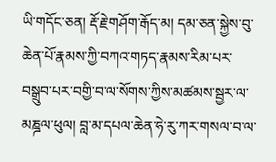ཡི་གདོང་ཅན། རྡོ་རྗེ་གཤོག་རྒོད་མ། དམ་ཅན་སྐྱེས་བུ་ཆེན་པོ་རྣམས་ཀྱི་བཀའ་གཏད་རྣམས་རིམ་པར་བསྒྲུབ་པར་བགྱི་བ་ལ་སོགས་ཀྱིས་མཚམས་སྦྱར་ལ་མཎྜལ་ཕུལ། བླ་མ་དཔལ་ཆེན་ཧེ་རུ་ཀར་གསལ་བ་ལ་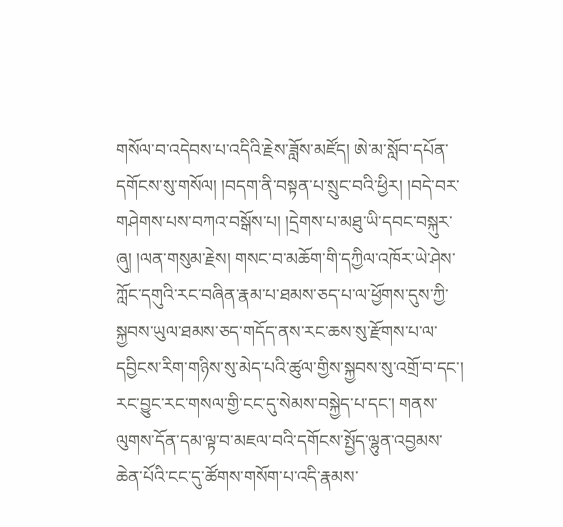གསོལ་བ་འདེབས་པ་འདིའི་རྗེས་ཟློས་མཛོད། ཨེ་མ་སློབ་དཔོན་དགོངས་སུ་གསོལ། །བདག་ནི་བསྟན་པ་སྲུང་བའི་ཕྱིར། །བདེ་བར་གཤེགས་པས་བཀའ་བསྒོས་པ། །དྲེགས་པ་མཐུ་ཡི་དབང་བསྐུར་ཞུ། །ལན་གསུམ་རྗེས། གསང་བ་མཆོག་གི་དཀྱིལ་འཁོར་ཡེ་ཤེས་ཀློང་དགུའི་རང་བཞིན་རྣམ་པ་ཐམས་ཅད་པ་ལ་ཕྱོགས་དུས་ཀྱི་སྐྱབས་ཡུལ་ཐམས་ཅད་གདོད་ནས་རང་ཆས་སུ་རྫོགས་པ་ལ་དབྱིངས་རིག་གཉིས་སུ་མེད་པའི་ཚུལ་གྱིས་སྐྱབས་སུ་འགྲོ་བ་དང་། རང་བྱུང་རང་གསལ་གྱི་ངང་དུ་སེམས་བསྐྱེད་པ་དང་། གནས་ལུགས་དོན་དམ་ལྟ་བ་མཇལ་བའི་དགོངས་སྤྱོད་ལྷུན་འབྱམས་ཆེན་པོའི་ངང་དུ་ཚོགས་གསོག་པ་འདི་རྣམས་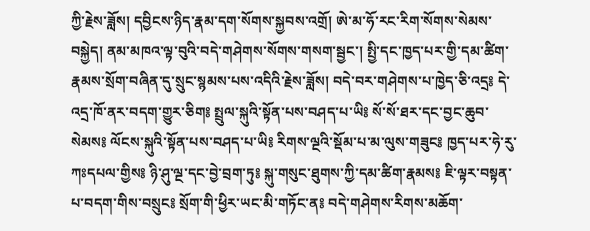ཀྱི་རྗེས་ཟློས། དབྱིངས་ཉིད་རྣམ་དག་སོགས་སྐྱབས་འགྲོ། ཨེ་མ་ཧོ་རང་རིག་སོགས་སེམས་བསྐྱེད། ནམ་མཁའ་ལྟ་བུའི་བདེ་གཤེགས་སོགས་གསག་སྦྱང་། སྤྱི་དང་ཁྱད་པར་གྱི་དམ་ཚིག་རྣམས་སྲོག་བཞིན་དུ་སྲུང་སྙམས་པས་འདིའི་རྗེས་ཟློས། བདེ་བར་གཤེགས་པ་ཁྱེད་ཅི་འདྲ༔ དེ་འདྲ་ཁོ་ནར་བདག་གྱུར་ཅིག༔ སྤྲུལ་སྐུའི་སྟོན་པས་བཤད་པ་ཡི༔ སོ་སོ་ཐར་དང་བྱང་ཆུབ་སེམས༔ ལོངས་སྐུའི་སྟོན་པས་བཤད་པ་ཡི༔ རིགས་ལྔའི་སྡོམ་པ་མ་ལུས་གཟུང༔ ཁྱད་པར་ཧེ་རུ་ཀཿདཔལ་གྱིས༔ ཉི་ཤུ་ལྔ་དང་བྱེ་བྲག་ཏུ༔ སྐུ་གསུང་ཐུགས་ཀྱི་དམ་ཚིག་རྣམས༔ ཇི་ལྟར་བསྟན་པ་བདག་གིས་བསྲུང༔ སྲོག་གི་ཕྱིར་ཡང་མི་གཏོང་ན༔ བདེ་གཤེགས་རིགས་མཆོག་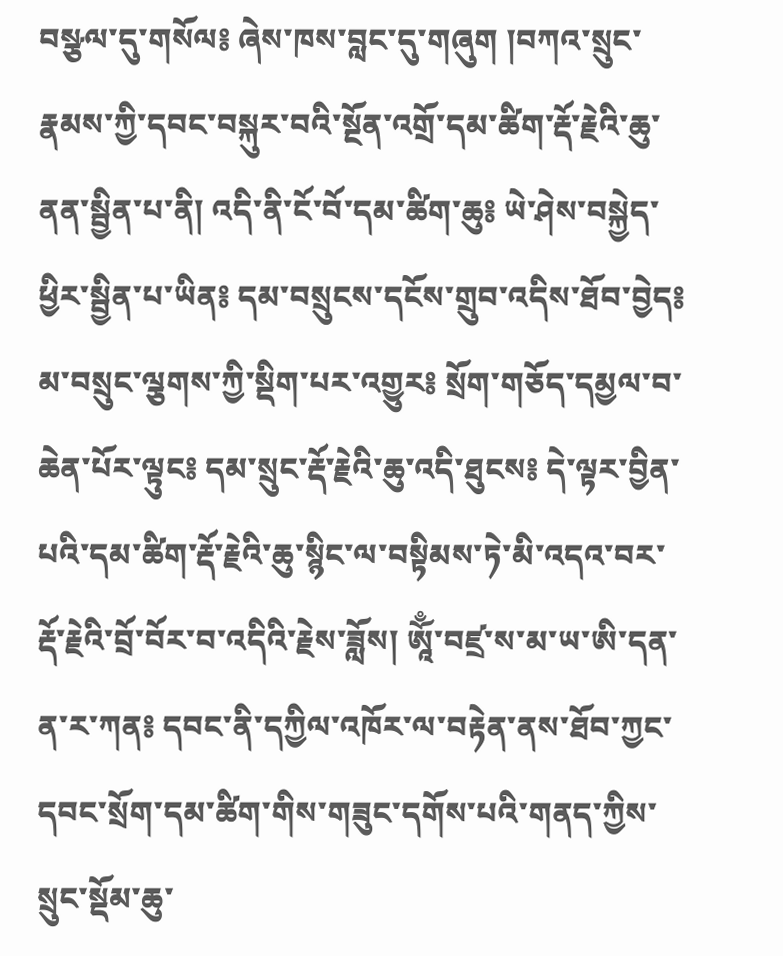བསྩལ་དུ་གསོལ༔ ཞེས་ཁས་བླང་དུ་གཞུག །བཀའ་སྲུང་རྣམས་ཀྱི་དབང་བསྐུར་བའི་སྔོན་འགྲོ་དམ་ཚིག་རྡོ་རྗེའི་ཆུ་ནན་སྦྱིན་པ་ནི། འདི་ནི་ངོ་བོ་དམ་ཚིག་ཆུ༔ ཡེ་ཤེས་བསྐྱེད་ཕྱིར་སྦྱིན་པ་ཡིན༔ དམ་བསྲུངས་དངོས་གྲུབ་འདིས་ཐོབ་བྱེད༔ མ་བསྲུང་ལྕགས་ཀྱི་སྡིག་པར་འགྱུར༔ སྲོག་གཅོད་དམྱལ་བ་ཆེན་པོར་ལྟུང༔ དམ་སྲུང་རྡོ་རྗེའི་ཆུ་འདི་ཐུངས༔ དེ་ལྟར་བྱིན་པའི་དམ་ཚིག་རྡོ་རྗེའི་ཆུ་སྙིང་ལ་བསྟིམས་ཏེ་མི་འདའ་བར་རྡོ་རྗེའི་བྲོ་བོར་བ་འདིའི་རྗེས་ཟློས། ཨཱོྃ་བཛྲ་ས་མ་ཡ་ཨི་དན་ན་ར་ཀན༔ དབང་ནི་དཀྱིལ་འཁོར་ལ་བརྟེན་ནས་ཐོབ་ཀྱང་དབང་སྲོག་དམ་ཚིག་གིས་གཟུང་དགོས་པའི་གནད་ཀྱིས་སྲུང་སྡོམ་ཆུ་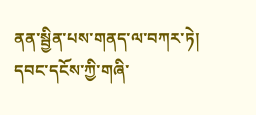ནན་སྦྱིན་པས་གནད་ལ་བཀར་ཏེ། དབང་དངོས་ཀྱི་གཞི་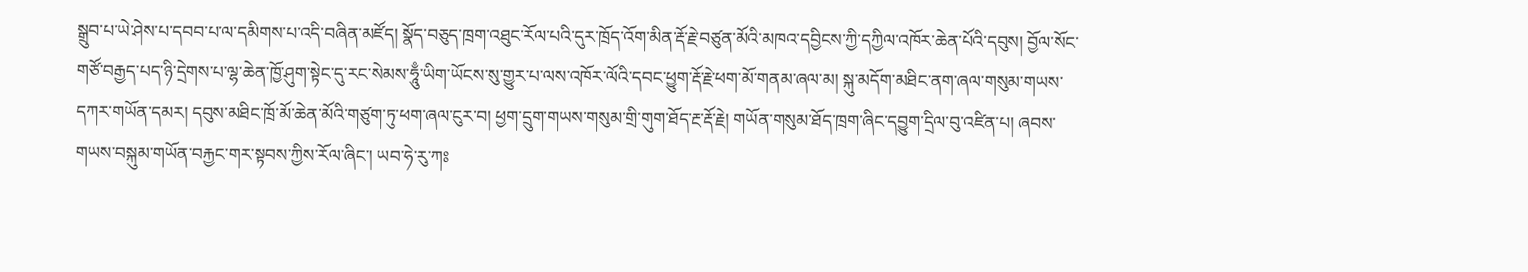སྒྲུབ་པ་ཡེ་ཤེས་པ་དབབ་པ་ལ་དམིགས་པ་འདི་བཞིན་མཛོད། སྣོད་བཅུད་ཁྲག་འཐུང་རོལ་པའི་དུར་ཁྲོད་འོག་མིན་རྡོ་རྗེ་བཙུན་མོའི་མཁའ་དབྱིངས་ཀྱི་དཀྱིལ་འཁོར་ཆེན་པོའི་དབུས། བྱོལ་སོང་གཙོ་བརྒྱད་པད་ཉི་དྲེགས་པ་ལྷ་ཆེན་ཁྱོ་ཤུག་སྟེང་དུ་རང་སེམས་ཧཱུྃ་ཡིག་ཡོངས་སུ་གྱུར་པ་ལས་འཁོར་ལོའི་དབང་ཕྱུག་རྡོ་རྗེ་ཕག་མོ་གནམ་ཞལ་མ། སྐུ་མདོག་མཐིང་ནག་ཞལ་གསུམ་གཡས་དཀར་གཡོན་དམར། དབུས་མཐིང་ཁྲོ་མོ་ཆེན་མོའི་གཙུག་ཏུ་ཕག་ཞལ་ངུར་བ། ཕྱག་དྲུག་གཡས་གསུམ་གྲི་གུག་ཐོད་རྔ་རྡོ་རྗེ། གཡོན་གསུམ་ཐོད་ཁྲག་ཞིང་དབྱུག་དྲིལ་བུ་འཛིན་པ། ཞབས་གཡས་བསྐུམ་གཡོན་བརྐྱང་གར་སྟབས་ཀྱིས་རོལ་ཞིང་། ཡབ་ཧེ་རུ་ཀཿ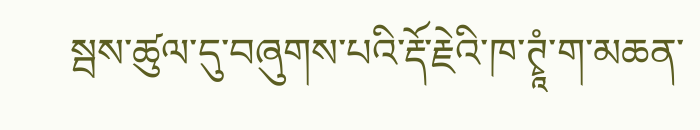སྦས་ཚུལ་དུ་བཞུགས་པའི་རྡོ་རྗེའི་ཁ་ཊྭཱཾ་ག་མཆན་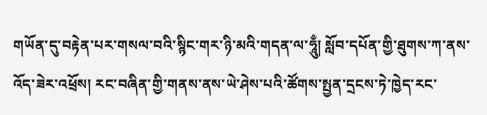གཡོན་དུ་བརྟེན་པར་གསལ་བའི་སྙིང་གར་ཉི་མའི་གདན་ལ་ཧཱུྃ། སློབ་དཔོན་གྱི་ཐུགས་ཀ་ནས་འོད་ཟེར་འཕྲོས། རང་བཞིན་གྱི་གནས་ནས་ཡེ་ཤེས་པའི་ཚོགས་སྤྱན་དྲངས་ཏེ་ཁྱེད་རང་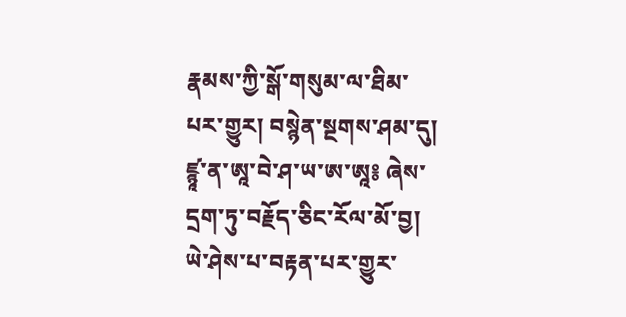རྣམས་ཀྱི་སྒོ་གསུམ་ལ་ཐིམ་པར་གྱུར། བསྙེན་སྔགས་ཤམ་དུ། ཛྙཱ་ན་ཨཱ་བེ་ཤ་ཡ་ཨ་ཨཱ༔ ཞེས་དྲག་ཏུ་བརྗོད་ཅིང་རོལ་མོ་བྱ། ཡེ་ཤེས་པ་བརྟན་པར་གྱུར་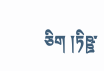ཅིག །ཏིཥྛ་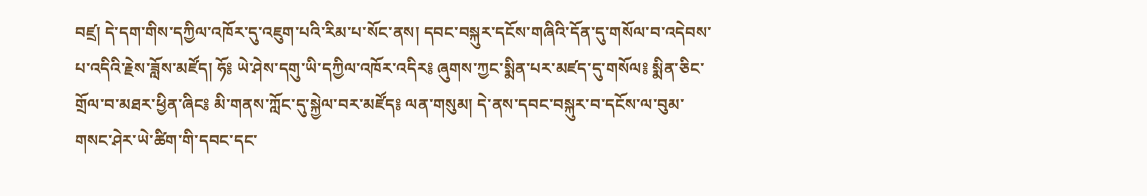བཛྲ། དེ་དག་གིས་དཀྱིལ་འཁོར་དུ་འཇུག་པའི་རིམ་པ་སོང་ནས། དབང་བསྐུར་དངོས་གཞིའི་དོན་དུ་གསོལ་བ་འདེབས་པ་འདིའི་རྗེས་ཟློས་མཛོད། ཧོ༔ ཡེ་ཤེས་དགུ་ཡི་དཀྱིལ་འཁོར་འདིར༔ ཞུགས་ཀྱང་སྨིན་པར་མཛད་དུ་གསོལ༔ སྨིན་ཅིང་གྲོལ་བ་མཐར་ཕྱིན་ཞིང༔ མི་གནས་ཀློང་དུ་སྐྱེལ་བར་མཛོད༔ ལན་གསུམ། དེ་ནས་དབང་བསྐུར་བ་དངོས་ལ་བུམ་གསང་ཤེར་ཡེ་ཚིག་གི་དབང་དང་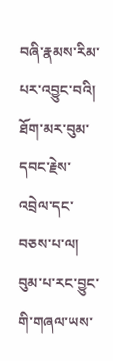བཞི་རྣམས་རིམ་པར་འབྱུང་བའི། ཐོག་མར་བུམ་དབང་རྗེས་འབྲེལ་དང་བཅས་པ་ལ། བུམ་པ་རང་བྱུང་གི་གཞལ་ཡས་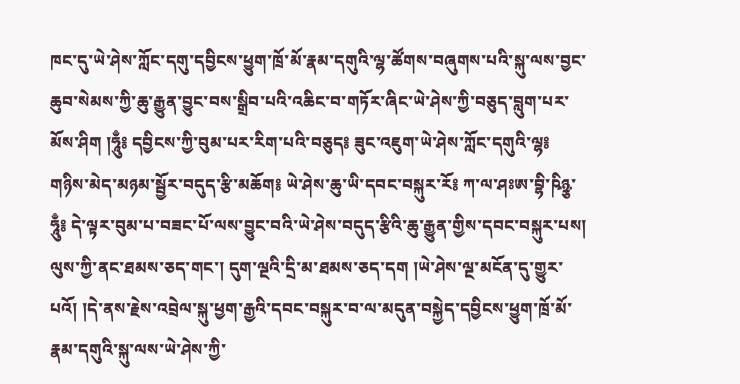ཁང་དུ་ཡེ་ཤེས་ཀློང་དགུ་དབྱིངས་ཕྱུག་ཁྲོ་མོ་རྣམ་དགུའི་ལྷ་ཚོགས་བཞུགས་པའི་སྐུ་ལས་བྱང་ཆུབ་སེམས་ཀྱི་ཆུ་རྒྱུན་བྱུང་བས་སྒྲིབ་པའི་འཆིང་བ་གཏོར་ཞིང་ཡེ་ཤེས་ཀྱི་བཅུད་བླུག་པར་མོས་ཤིག །ཧཱུྃ༔ དབྱིངས་ཀྱི་བུམ་པར་རིག་པའི་བཅུད༔ ཟུང་འཇུག་ཡེ་ཤེས་ཀློང་དགུའི་ལྷ༔ གཉིས་མེད་མཉམ་སྦྱོར་བདུད་རྩི་མཆོག༔ ཡེ་ཤེས་ཆུ་ཡི་དབང་བསྐུར་རོ༔ ཀ་ལ་ཤཿཨ་བྷི་ཥིཉྩ་ཧཱུྃ༔ དེ་ལྟར་བུམ་པ་བཟང་པོ་ལས་བྱུང་བའི་ཡེ་ཤེས་བདུད་རྩིའི་ཆུ་རྒྱུན་གྱིས་དབང་བསྐུར་པས། ལུས་ཀྱི་ནང་ཐམས་ཅད་གང་། དུག་ལྔའི་དྲི་མ་ཐམས་ཅད་དག །ཡེ་ཤེས་ལྔ་མངོན་དུ་གྱུར་པའོ། །དེ་ནས་རྗེས་འབྲེལ་སྐུ་ཕྱག་རྒྱའི་དབང་བསྐུར་བ་ལ་མདུན་བསྐྱེད་དབྱིངས་ཕྱུག་ཁྲོ་མོ་རྣམ་དགུའི་སྐུ་ལས་ཡེ་ཤེས་ཀྱི་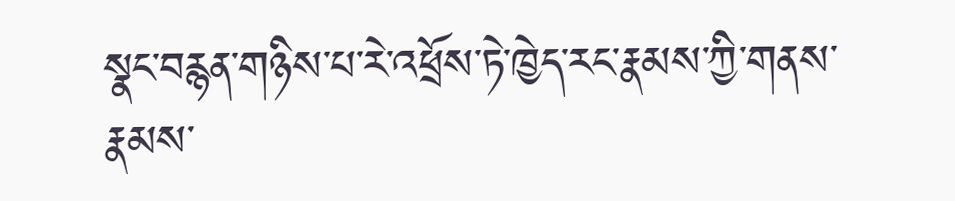སྣང་བརྙན་གཉིས་པ་རེ་འཕྲོས་ཏེ་ཁྱེད་རང་རྣམས་ཀྱི་གནས་རྣམས་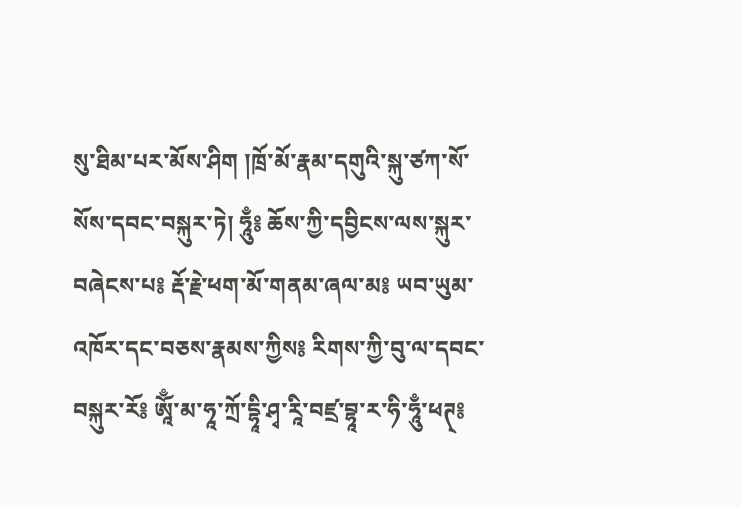སུ་ཐིམ་པར་མོས་ཤིག །ཁྲོ་མོ་རྣམ་དགུའི་སྐུ་ཙཀ་སོ་སོས་དབང་བསྐུར་ཏེ། ཧཱུྃ༔ ཆོས་ཀྱི་དབྱིངས་ལས་སྐུར་བཞེངས་པ༔ རྡོ་རྗེ་ཕག་མོ་གནམ་ཞལ་མ༔ ཡབ་ཡུམ་འཁོར་དང་བཅས་རྣམས་ཀྱིས༔ རིགས་ཀྱི་བུ་ལ་དབང་བསྐུར་རོ༔ ཨཱོྃ་མ་ཧཱ་ཀྲོ་དྷཱི་ཤྭ་རཱི་བཛྲ་བྷཱ་ར་ཧི་ཧཱུྃ་ཕཊ྄༔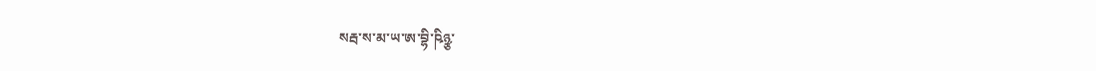སརྦ་ས་མ་ཡ་ཨ་བྷི་ཥིཉྩ་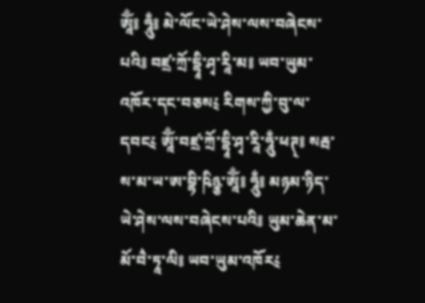ཨཱོྃ༔ ཧཱུྃ༔ མེ་ལོང་ཡེ་ཤེས་ལས་བཞེངས་པའི༔ བཛྲ་ཀྲོ་དྷཱི་ཤྭ་རཱི་མ༔ ཡབ་ཡུམ་འཁོར་དང་བཅས༴ རིགས་ཀྱི་བུ་ལ་དབང༴ ཨཱོྃ་བཛྲ་ཀྲོ་དྷཱི་ཤྭ་རཱི་ཧཱུྃ་ཕཊ྄༔ སརྦ་ས་མ་ཡ་ཨ་བྷི་ཥིཉྩ་ཨཱོྃ༔ ཧཱུྃ༔ མཉམ་ཉིད་ཡེ་ཤེས་ལས་བཞེངས་པའི༔ ཡུམ་ཆེན་མ་མོ་བཻ་ཏཱ་ལི༔ ཡབ་ཡུམ་འཁོར༴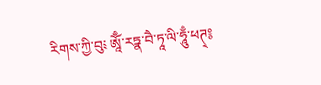རིགས་ཀྱི་བུ༴ ཨཱོྃ་རཏྣ་བཻ་ཏཱ་ལི་ཧཱུྃ་ཕཊ྄༔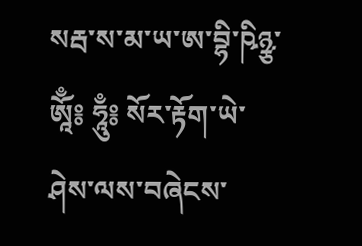སརྦ་ས་མ་ཡ་ཨ་བྷི་ཥིཉྩ་ཨཱོྃ༔ ཧཱུྃ༔ སོར་རྟོག་ཡེ་ཤེས་ལས་བཞེངས་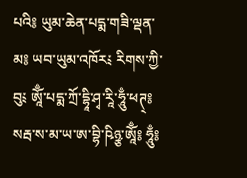པའི༔ ཡུམ་ཆེན་པདྨ་གཟི་ལྡན་མ༔ ཡབ་ཡུམ་འཁོར༴ རིགས་ཀྱི་བུ༴ ཨཱོྃ་པདྨ་ཀྲོ་དྷཱི་ཤྭ་རཱི་ཧཱུྃ་ཕཊ྄༔ སརྦ་ས་མ་ཡ་ཨ་བྷི་ཥིཉྩ་ཨཱོྃ༔ ཧཱུྃ༔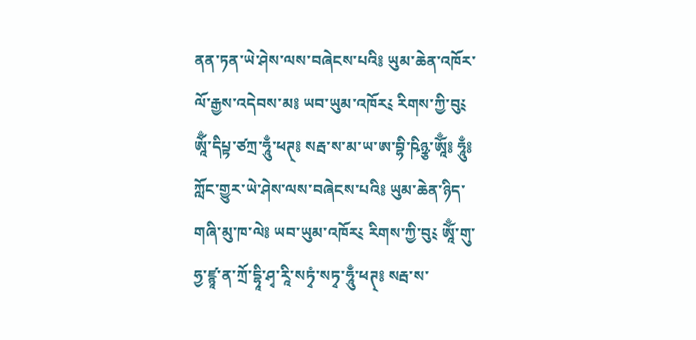ནན་ཏན་ཡེ་ཤེས་ལས་བཞེངས་པའི༔ ཡུམ་ཆེན་འཁོར་ལོ་རྒྱས་འདེབས་མ༔ ཡབ་ཡུམ་འཁོར༴ རིགས་ཀྱི་བུ༴ ཨཱོྃ་དིཔྟ་ཙཀྲ་ཧཱུྃ་ཕཊ྄༔ སརྦ་ས་མ་ཡ་ཨ་བྷི་ཥིཉྩ་ཨཱོྃ༔ ཧཱུྃ༔ ཀློང་གྱུར་ཡེ་ཤེས་ལས་བཞེངས་པའི༔ ཡུམ་ཆེན་ཉིད་གཞི་མུ་ཁ་ལེ༔ ཡབ་ཡུམ་འཁོར༴ རིགས་ཀྱི་བུ༴ ཨཱོྃ་གུ་ཧྱ་ཛྙཱ་ན་ཀྲོ་དྷཱི་ཤྭ་རཱི་སཏྭཾ་སཏྭ་ཧཱུྃ་ཕཊ྄༔ སརྦ་ས་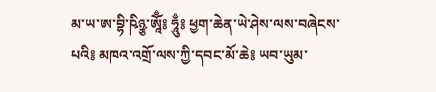མ་ཡ་ཨ་བྷི་ཥིཉྩ་ཨཱོྃ༔ ཧཱུྃ༔ ཕྱག་ཆེན་ཡེ་ཤེས་ལས་བཞེངས་པའི༔ མཁའ་འགྲོ་ལས་ཀྱི་དབང་མོ་ཆེ༔ ཡབ་ཡུམ་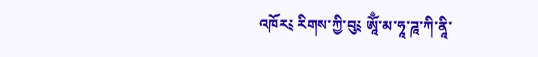འཁོར༴ རིགས་ཀྱི་བུ༴ ཨཱོྃ་མ་ཧཱ་ཌཱ་ཀི་ནཱི་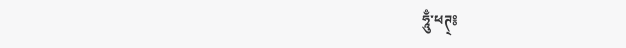ཧཱུྃ་ཕཊ྄༔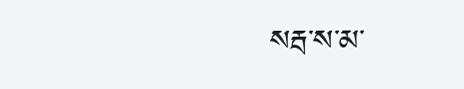སརྦ་ས་མ་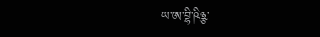ཡ་ཨ་བྷི་ཥིཉྩ་